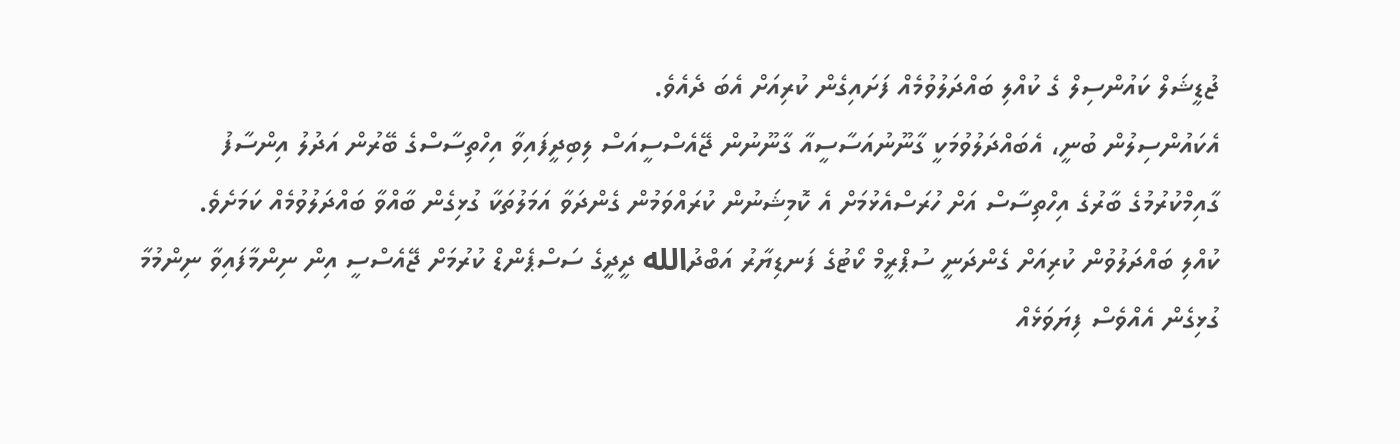ޖުޑީޝަލް ކައުންސިލް ގެ ކުއްލި ބައްދަލުވުމެއް ފަށައިގެން ކުރިއަށް އެބަ ދެއެވެ.
އެކައުންސިލުން ބުނީ، އެބައްދަލުވުމަކީ ގާނޫނުއަސާސީއާ ގާނޫނުން ޖޭއެސްސީއަސް ލިބިދީފައިވާ އިހްތިސާސްގެ ބޭރުން އަދުލު އިންސާފު ގާއިމްކުރުމުގެ ބާރުގެ އިހްތިސާސް އަށް ހުރަސްއެޅުމަށް އެ ކޮމިޝަނުން ކުރައްވަމުން ގެންދަވާ އަމަލުތަކާ ގުޅިގެން ބާއްވާ ބައްދަލުވުމެއް ކަމަށެވެ.
ކުއްލި ބައްދަލުވުން ކުރިއަށް ގެންދަނީ ސުޕްރީމް ކޯޓުގެ ފަނޑިޔާރު އަބްދުالله ދީދީގެ ސަސްޕެންޑް ކުރުމަށް ޖޭއެސްސީ އިން ނިންމާފައިވާ ނިންމުމާ ގުޅިގެން އެއްވެސް ފިޔަވަޅެއް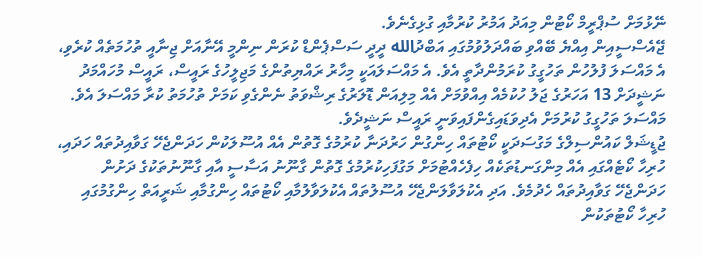ނޭޅުމަށް ސުޕްރީމް ކޯޓުން މިއަދު އަމުރު ކުރުމާއި ގުޅިގެނެވެ.
ޖޭއެސްސީއިން އިއްޔެ ބޭއްވި ބައްދަލުވުމުގައި އަބްދުالله ދީދީ ސަސްޕެންޑް ކުރަން ނިންމީ އޭނާއަށް ޖިނާއީ ތުހުމަތެއް ކުރެވި، އެ މައްސަލަ ފުލުހުން ތަހުގީގު ކުރަމުންދާތީ އެވެ. އެ މައްސަލައަކީ މިހާރު ރައްޔިތުންގެ މަޖިލީހުގެ ރައީސް، ރައީސް މުހައްމަދު ނަޝީދަށް 13 އަހަރުގެ ޖަލު ހުކުމެއް އިއްވުމަށް އެއް މިލިއަން ޑޮލަރުގެ ރިޝްވަތު ނެންގެވި ކަމަށް ތުހުމަތު ކުރާ މައްސަލަ އެވެ. މައްސަލަ ތަހުގީގު ކުރުމަށް އެދިވަޑައިގެންފައިވަނީ ރައީސް ނަޝީދެވެ.
ޖުޑީޝަލް ކައުންސިލްގެ މަގުސަދަކީ ކޯޓުތައް ހިންގުން ހަރުދަނާ ކުރުމުގެ ގޮތުން އެއް އުސޫލަކުން ހަދަންޖެހޭ ގަވާއިދުތައް ހަދައި، ހުރިހާ ކޯޓެއްގައި އެއް މިންގަނޑުތަކެއް ހިފެހެއްޓުމަށް މަގުފަހިކުރުމުގެ ގޮތުން ގާނޫނު އަސާސީ އާއި ގާނޫނުތަކުގެ ދަށުން ހަދަންޖެހޭ ގަވާއިދުތައް ހެދުމެވެ. އަދި އެކުލަވާލަންޖެހޭ އުސޫލުތައް އެކުލަވާލުމާއި ކޯޓުތައް ހިންގުމާއި ޝަރީއަތް ހިންގުމުގައި ހުރިހާ ކޯޓުތަކުން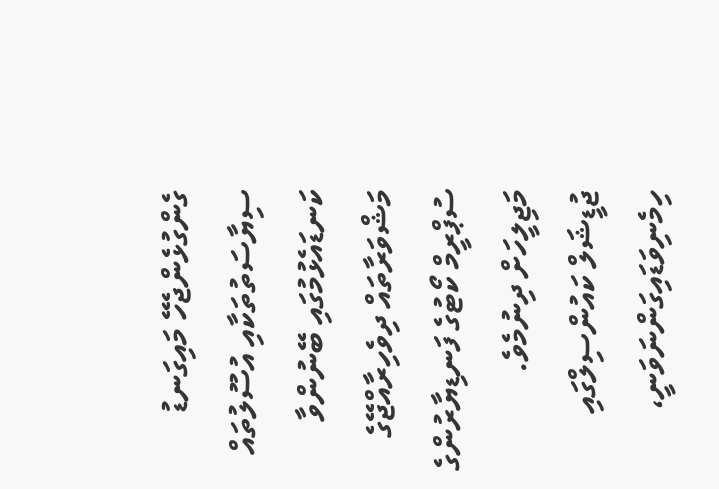ގެންގުޅެންޖެހޭ މައިގަނޑު ސިޔާސަތުތަކާއި އުސޫލުތައް ކަނޑައެޅުމުގައި ބޭނުންވާ މަޝްވަރާތައް ދިވެހިރާއްޖޭގެ ސުޕްރީމް ކޯޓުގެ ފަނޑިޔާރުންގެ މަޖިލީހަށް ދިނުމެވެ.
ޖުޑީޝަލް ކައުންސިލްގައި ހިމެނިވަޑައިގަންނަވަނީ،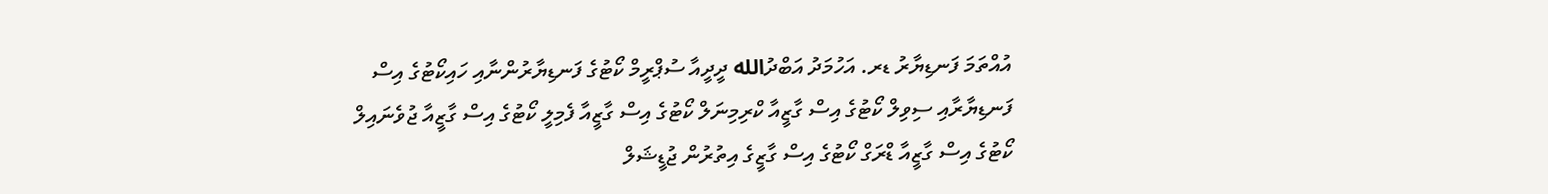އުއްތަމަ ފަނޑިޔާރު ޑރ. އަހުމަދު އަބްދުالله ދީދީއާ ސުޕްރީމް ކޯޓުގެ ފަނޑިޔާރުންނާއި ހައިކޯޓުގެ އިސް ފަނޑިޔާރާއި ސިވިލް ކޯޓުގެ އިސް ގާޒީއާ ކްރިމިނަލް ކޯޓުގެ އިސް ގާޒީއާ ފެމިލީ ކޯޓުގެ އިސް ގާޒީއާ ޖުވެނައިލް ކޯޓުގެ އިސް ގާޒީއާ ޑްރަގް ކޯޓުގެ އިސް ގާޒީގެ އިތުރުން ޖުޑީޝަލް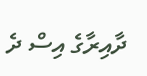ދާއިރާގެ އިސް ދެ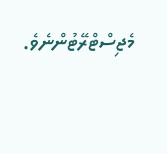މެޖިސްޓްރޭޓުންނެވެ.